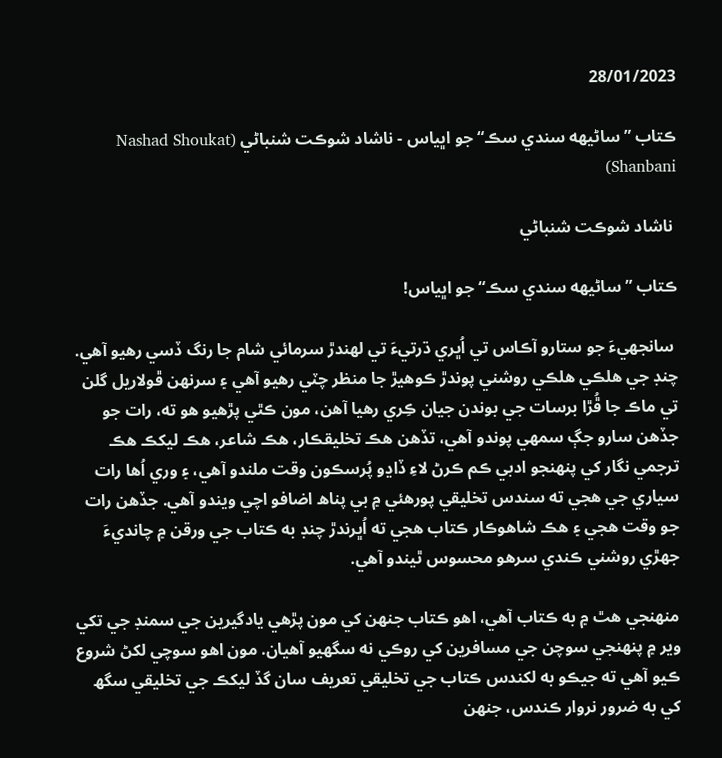28/01/2023

ڪتاب ”ساڻيهه سندي سڪ“ جو اڀياس - ناشاد شوڪت شنباڻي (Nashad Shoukat Shanbani)

 ناشاد شوڪت شنباڻي

ڪتاب ”ساڻيهه سندي سڪ“ جو اڀياس!

 سانجهيءَ جو ستارو آڪاس تي اُڀري ڌرتيءَ تي لهندڙ سرمائي شام جا رنگ ڏسي رهيو آھي. چنڊ جي هلڪي هلڪي روشني پوندڙ ڪوهيڙ جا منظر چٽي رهيو آھي ۽ سرنهن ڦولاريل گلن تي ماڪ جا ڦُڙا برسات جي بوندن جيان ڪِري رهيا آھن، مون ڪٿي پڙهيو هو ته، رات جو جڏهن سارو جڳ سمهي پوندو آھي، تڏهن هڪ تخليقڪار، هڪ شاعر، هڪ ليکڪ هڪ ترجمي نگار کي پنهنجو ادبي ڪم ڪرڻ لاءِ ڏاڍو پُرسڪون وقت ملندو آهي، ۽ وري اُها رات سياري جي هجي ته سندس تخليقي پورهئي ۾ بي پناھ اضافو اچي ويندو آھي. جڏهن رات جو وقت هجي ۽ هڪ شاهوڪار ڪتاب هجي ته اُڀرندڙ چنڊ به ڪتاب جي ورقن ۾ چانديءَ جهڙي روشني ڪندي سرهو محسوس ٿيندو آھي.

منهنجي هٿ ۾ به ڪتاب آھي، اهو ڪتاب جنهن کي مون پڙهي يادگيرين جي سمنڊ جي تکي وير ۾ پنهنجي سوچن جي مسافرين کي روڪي نه سگهيو آھيان. مون اهو سوچي لکڻ شروع ڪيو آهي ته جيڪو به لکندس ڪتاب جي تخليقي تعريف سان گڏ ليکڪ جي تخليقي سگھ کي به ضرور نروار ڪندس، جنهن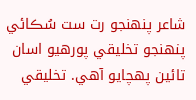شاعر پنهنجو رت ست سُڪائي پنهنجو تخليقي پورهيو اسان تائين پهچايو آھي. تخليقي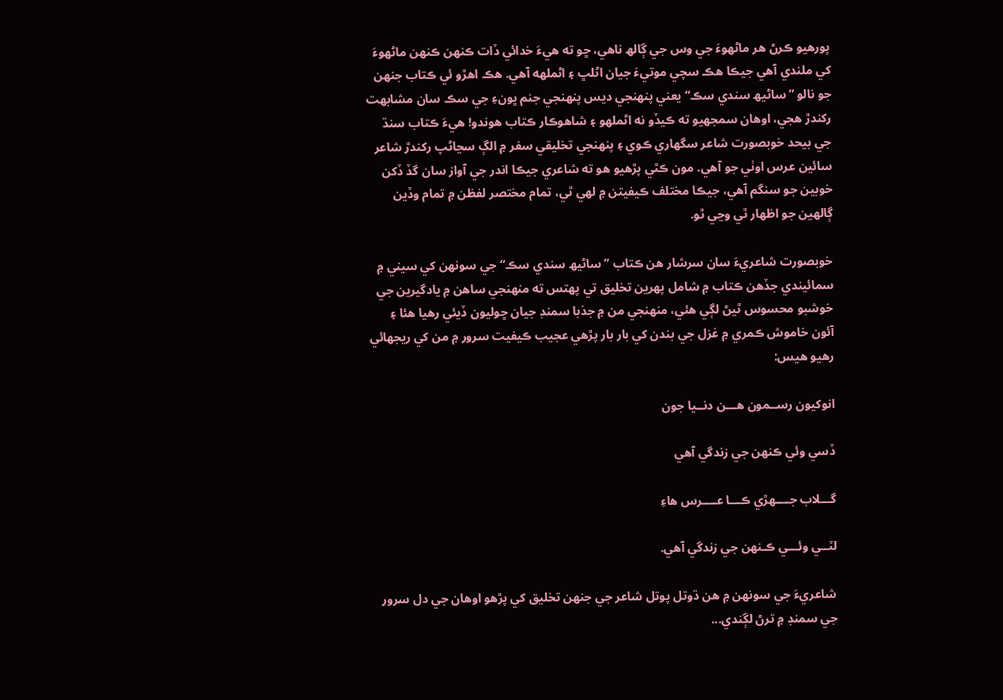پورهيو ڪرڻ هر ماڻهوءَ جي وس جي ڳالھ ناهي، ڇو ته هيءَ خدائي ڏات ڪنهن ڪنهن ماڻهوءَ کي ملندي آھي جيڪا هڪ سچي موتيءَ جيان اڻلڀ ۽ اڻملهه آھي. هڪ اهڙو ئي ڪتاب جنهن جو نالو ”ساڻيھ سندي سڪ“ يعني پنهنجي ديس پنهنجي جنم ڀونءِ جي سڪ سان مشابهت رکندڙ هجي، اوهان سمجهيو ته ڪيڏو نه اڻملهو ۽ شاهوڪار ڪتاب هوندو! هيءَ ڪتاب سنڌ جي بيحد خوبصورت شاعر سگهاري ڪوي ۽ پنهنجي تخليقي سفر ۾ الڳ سڃاڻپ رکندڙ شاعر سائين عرس اوٺي جو آھي. مون ڪٿي پڙهيو هو ته شاعري جيڪا اندر جي آواز سان گڏ ڏکن خوبين جو سنگم آهي، جيڪا مختلف ڪيفيتن ۾ لهي ٿي، تمام مختصر لفظن ۾ تمام وڏين ڳالهين جو اظهار ٿي وڃي ٿو.

خوبصورت شاعريءَ سان سرشار هن ڪتاب ”ساڻيھ سندي سڪ“ جي سونهن کي سيني ۾ سمائيندي جڏهن ڪتاب ۾ شامل پهرين تخليق تي پهتس ته منهنجي ساهن ۾ يادگيرين جي خوشبو محسوس ٿيڻ لڳي هئي، منهنجي من ۾ جذبا سمنڊ جيان ڇوليون ڏيئي رهيا ھئا ۽ آئون خاموش ڪمري ۾ غزل جي بندن کي بار بار پڙهي عجيب ڪيفيت سرور ۾ من کي ريجهائي رهيو هيس:

انوکيون رســمون ھـــن دنــيا جون

ڏسي وئي ڪنھن جي زندگي آھي

گـــلاب جــــهڙي ڪـــا عــــرس هاءِ

لٽــي وئـــي ڪـنهن جي زندگي آھي.

شاعريءَ جي سونھن ۾ ھن ڌوتل پوتل شاعر جي جنھن تخليق کي پڙھو اوھان جي دل سرور جي سمنڊ ۾ ترڻ لڳندي...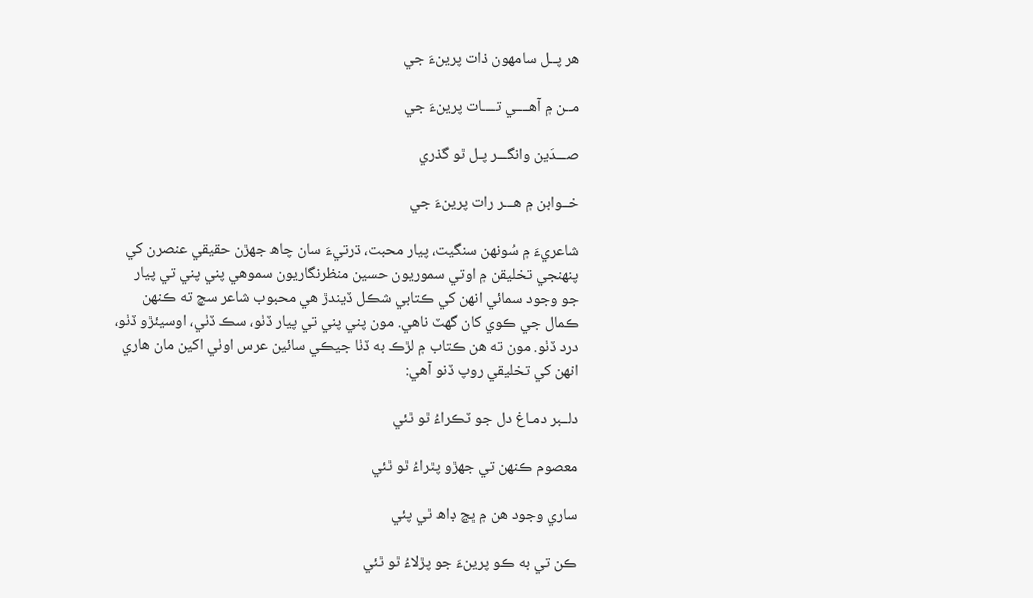هر پــل سامهون ذات پرينءَ جي

مــن ۾ آھــــي تــــات پرينءَ جي

صـــدَين وانگـــر پـل ٿو گذري

خــوابن ۾ هـــر رات پرينءَ جي

شاعريءَ ۾ سُونهن سنگيت، پيار محبت، ڌرتيءَ سان چاھ جهڙن حقيقي عنصرن کي پنهنجي تخليقن ۾ اوتي سموريون حسين منظرنگاريون سموهي پني پني تي پيار جو وجود سمائي انهن کي ڪتابي شڪل ڏيندڙ هي محبوب شاعر سچ ته ڪنهن ڪمال جي ڪوي کان گهٽ ناهي. مون پني پني تي پيار ڏٺو، سڪ ڏٺي، اوسيئڙو ڏٺو، درد ڏٺو. مون ته هن ڪتاب ۾ لڙڪ به ڏٺا جيڪي سائين عرس اوٺي اکين مان هاري انهن کي تخليقي روپ ڏنو آهي:

دلــبر دمـاغ دل جو ٽڪراءُ ٿو ٿئي

معصوم ڪنهن تي جهڙو پٿراءُ ٿو ٿئي

ساري وجود هن ۾ ڀڃ ڊاھ ٿي پئي

ڪن تي به ڪو پرينءَ جو پڙلاءُ ٿو ٿئي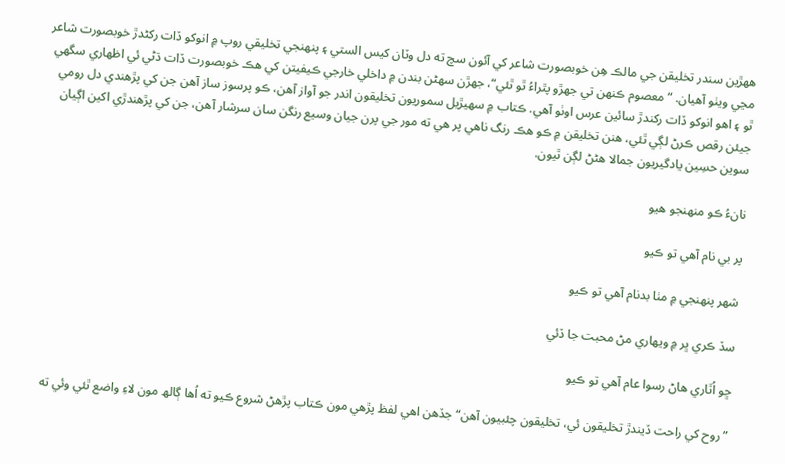ههڙين سندر تخليقن جي مالڪ هِن خوبصورت شاعر کي آئون سچ ته دل وٽان کيس الستي ۽ پنهنجي تخليقي روپ ۾ انوکو ڏات رکڻدڙ خوبصورت شاعر مڃي ويٺو آھيان. ”معصوم ڪنهن تي جهڙو پٿراءُ ٿو ٿئي“، جهڙن سهڻن بندن ۾ داخلي خارجي ڪيفيتن کي هڪ خوبصورت ڏات ڌڻي ئي اظهاري سگهي ٿو ۽ اهو انوکو ڏات رکندڙ سائين عرس اوٺو آھي. ڪتاب ۾ سهيڙيل سموريون تخليقون اندر جو آواز آھن، ڪو پرسوز ساز آھن جن کي پڙهندي دل رومي جيئن رقص ڪرڻ لڳي ٿئي، هنن تخليقن ۾ ڪو هڪ رنگ ناهي پر هي ته مور جي پرن جيان وسيع رنگن سان سرشار آهن، جن کي پڙهندڙي اکين اڳيان سوين حسِين يادگيريون جمالا هڻڻ لڳن ٿيون.

نانءُ ڪو منهنجو هيو

پر بي نام آھي تو ڪيو

شهر پنهنجي ۾ مٺا بدنام آھي تو ڪيو

سڏ ڪري ڀر ۾ ويهاري مڻ محبت جا ڏئي

ڇو اُٿاري هاڻ رسوا عام آھي تو ڪيو

”روح کي راحت ڏيندڙ تخليقون ئي، تخليقون چئبيون آھن“ جڏهن اهي لفظ پڙهي مون ڪتاب پڙھڻ شروع ڪيو ته اُها ڳالھ مون لاءِ واضع ٿئي وئي ته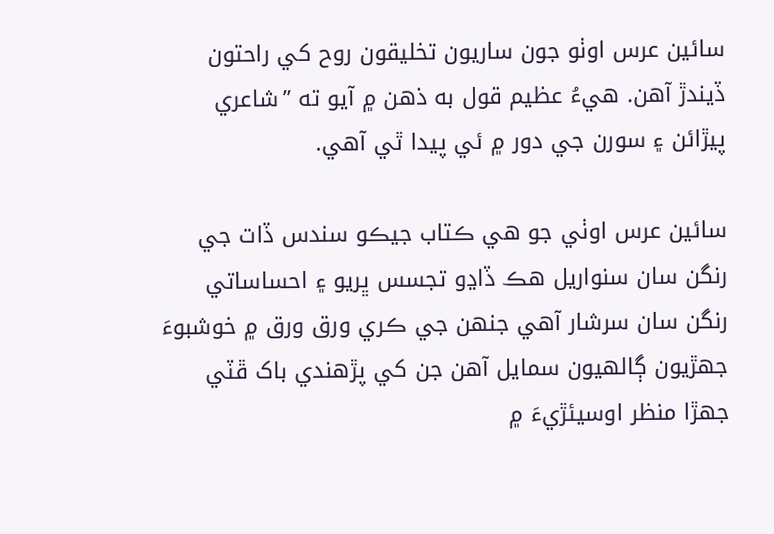سائين عرس اوٺو جون ساريون تخليقون روح کي راحتون ڏيندڙ آھن. هيءُ عظيم قول به ذهن ۾ آيو ته ”شاعري پيڙائن ۽ سورن جي دور ۾ ئي پيدا ٿي آھي.

سائين عرس اوٺي جو هي ڪتاب جيڪو سندس ڏات جي رنگن سان سنواريل هڪ ڏاڍو تجسس ڀريو ۽ احساساتي رنگن سان سرشار آهي جنهن جي ڪري ورق ورق ۾ خوشبوءَ جھڙيون ڳالهيون سمايل آھن جن کي پڙهندي باک ڦٽي جهڙا منظر اوسيئڙيءَ ۾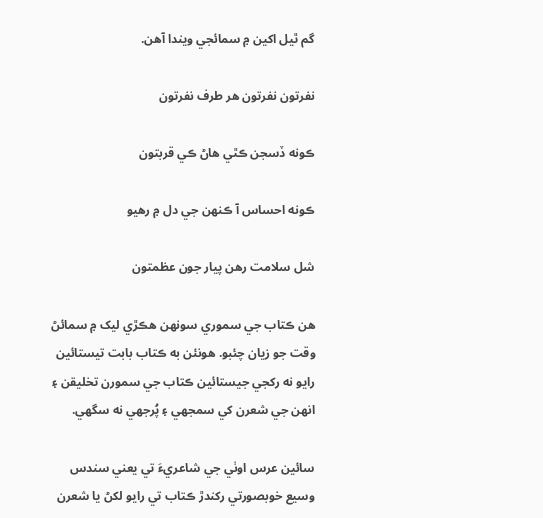گم ٿيل اکين ۾ سمائجي ويندا آھن.

نفرتون نفرتون هر طرف نفرتون

ڪونه ڏسجن ڪٿي هاڻ ڪي قربتون

ڪونه احساس آ ڪنهن جي دل ۾ رهيو

شل سلامت رهن پيار جون عظمتون

هن ڪتاب جي سموري سونهن هڪڙي ليک ۾ سمائڻ وقت جو زيان چئبو. هونئن به ڪتاب بابت تيستائين رايو نه رکجي جيستائين ڪتاب جي سمورن تخليقن ۽ انهن جي شعرن کي سمجهي ۽ پُرجهي نه سگهي.

سائين عرس اوٺي جي شاعريءَ تي يعني سندس وسيع خوبصورتي رکندڙ ڪتاب تي رايو لکڻ يا شعرن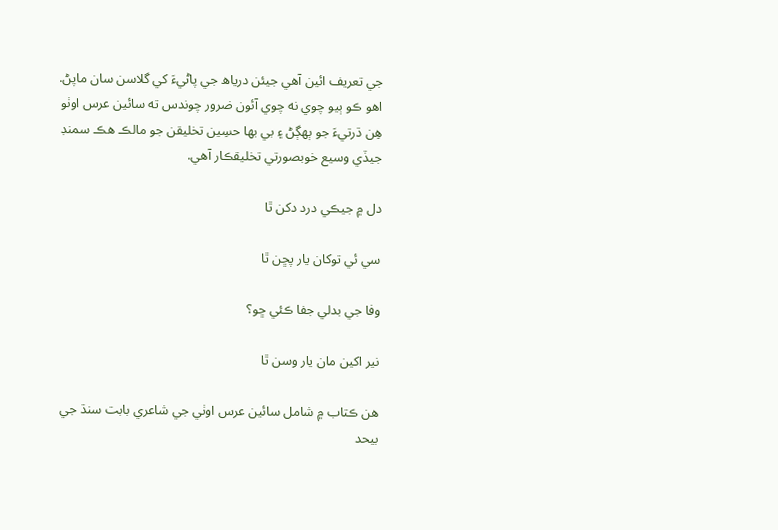جي تعريف ائين آھي جيئن درياھ جي پاڻيءَ کي گلاسن سان ماپڻ. اهو ڪو ٻيو چوي نه چوي آئون ضرور چوندس ته سائين عرس اوٺو هِن ڌرتيءَ جو ٻهڳڻ ۽ بي بها حسِين تخليقن جو مالڪ هڪ سمنڊ جيڏي وسيع خوبصورتي تخليقڪار آهي.

دل ۾ جيڪي درد دکن ٿا

سي ئي توکان يار پڇن ٿا

وفا جي بدلي جفا ڪئي ڇو؟

نير اکين مان يار وسن ٿا

هن ڪتاب ۾ شامل سائين عرس اوٺي جي شاعري بابت سنڌ جي بيحد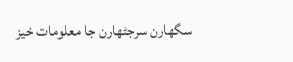سگهارن سرجڻهارن جا معلومات خيز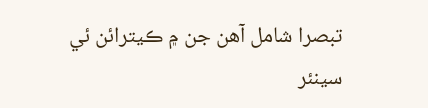تبصرا شامل آھن جن ۾ ڪيترائن ئي سينئر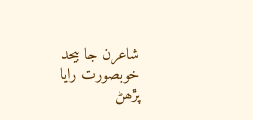شاعرن جا بيحد خوبصورت رايا پڙھڻ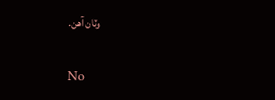وٽان آھن.

No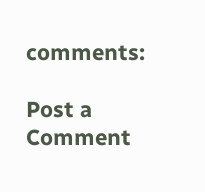comments:

Post a Comment